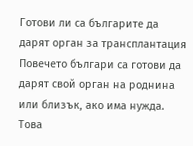Готови ли са българите да дарят орган за трансплантация
Повечето българи са готови да дарят свой орган на роднина или близък, ако има нужда. Това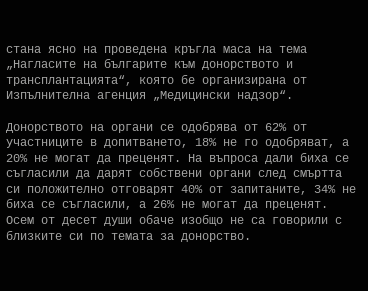стана ясно на проведена кръгла маса на тема „Нагласите на българите към донорството и трансплантацията“, която бе организирана от Изпълнителна агенция „Медицински надзор“.

Донорството на органи се одобрява от 62% от участниците в допитването, 18% не го одобряват, а 20% не могат да преценят. На въпроса дали биха се съгласили да дарят собствени органи след смъртта си положително отговарят 40% от запитаните, 34% не биха се съгласили, а 26% не могат да преценят. Осем от десет души обаче изобщо не са говорили с близките си по темата за донорство.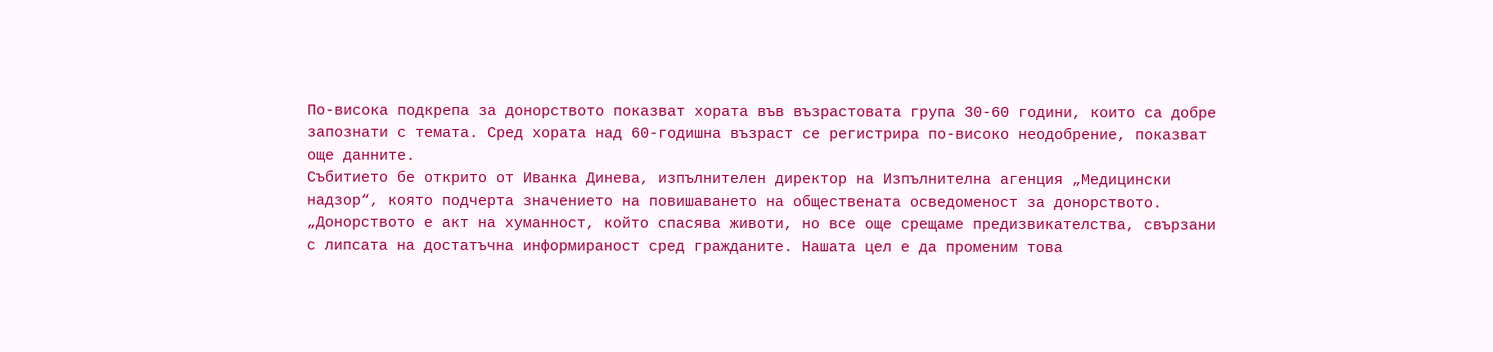По-висока подкрепа за донорството показват хората във възрастовата група 30-60 години, които са добре запознати с темата. Сред хората над 60-годишна възраст се регистрира по-високо неодобрение, показват още данните.
Събитието бе открито от Иванка Динева, изпълнителен директор на Изпълнителна агенция „Медицински надзор“, която подчерта значението на повишаването на обществената осведоменост за донорството. „Донорството е акт на хуманност, който спасява животи, но все още срещаме предизвикателства, свързани с липсата на достатъчна информираност сред гражданите. Нашата цел е да променим това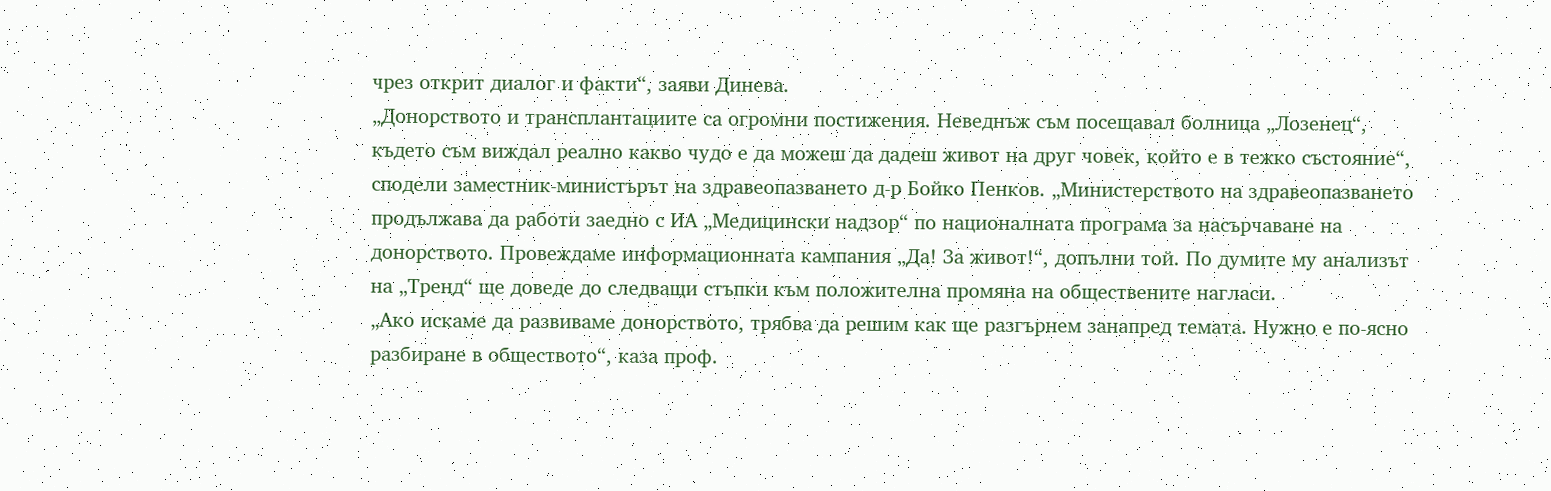чрез открит диалог и факти“, заяви Динева.
„Донорството и трансплантациите са огромни постижения. Неведнъж съм посещавал болница „Лозенец“, където съм виждал реално какво чудо е да можеш да дадеш живот на друг човек, който е в тежко състояние“, сподели заместник-министърът на здравеопазването д-р Бойко Пенков. „Министерството на здравеопазването продължава да работи заедно с ИА „Мeдицински надзор“ по националната програма за насърчаване на донорството. Провеждаме информационната кампания „Да! За живот!“, допълни той. По думите му анализът на „Тренд“ ще доведе до следващи стъпки към положителна промяна на обществените нагласи.
„Ако искаме да развиваме донорството, трябва да решим как ще разгърнем занапред темата. Нужно е по-ясно разбиране в обществото“, каза проф.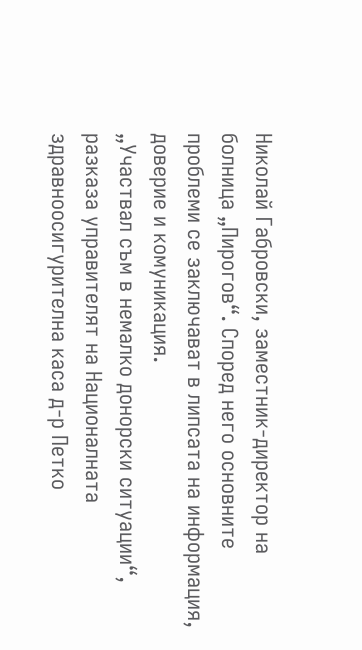Николай Габровски, заместник-директор на болница „Пирогов“. Според него основните проблеми се заключават в липсата на информация, доверие и комуникация.
„Участвал съм в немалко донорски ситуации“, разказа управителят на Националната здравноосигурителна каса д-р Петко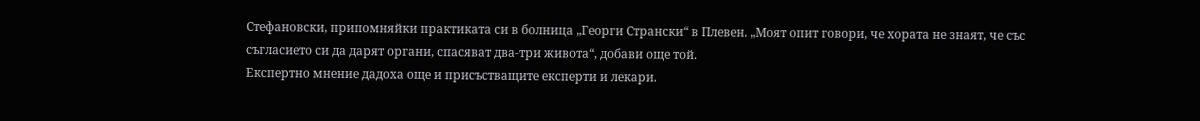Стефановски, припомняйки практиката си в болница „Георги Странски“ в Плевен. „Моят опит говори, че хората не знаят, че със съгласието си да дарят органи, спасяват два-три живота“, добави още той.
Експертно мнение дадоха още и присъстващите експерти и лекари.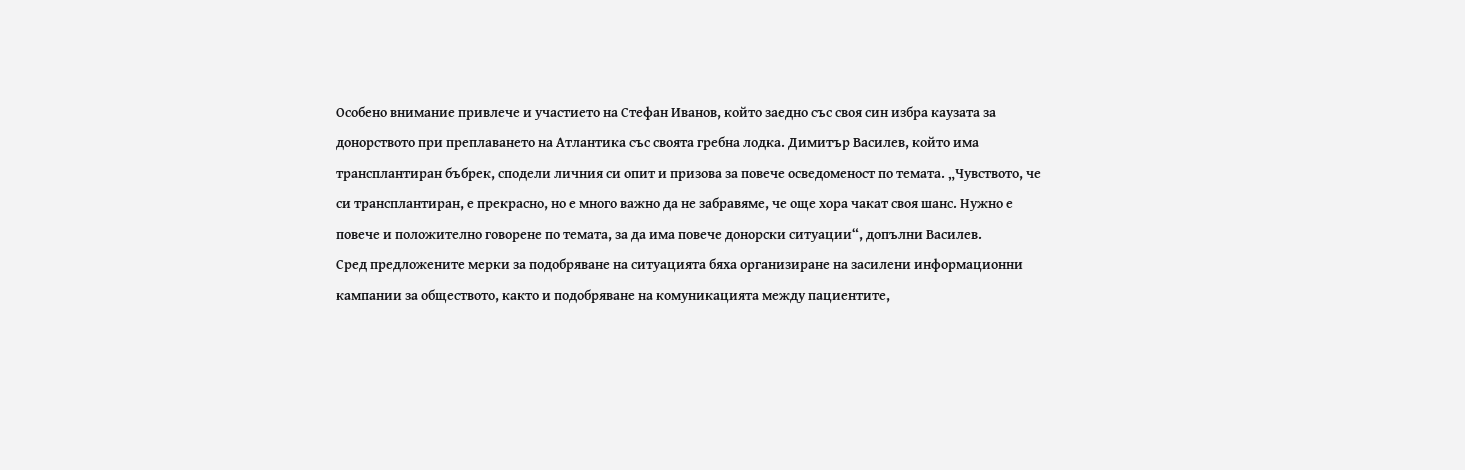Особено внимание привлече и участието на Стефан Иванов, който заедно със своя син избра каузата за донорството при преплаването на Атлантика със своята гребна лодка. Димитър Василев, който има трансплантиран бъбрек, сподели личния си опит и призова за повече осведоменост по темата. „Чувството, че си трансплантиран, е прекрасно, но е много важно да не забравяме, че още хора чакат своя шанс. Нужно е повече и положително говорене по темата, за да има повече донорски ситуации“, допълни Василев.
Сред предложените мерки за подобряване на ситуацията бяха организиране на засилени информационни кампании за обществото, както и подобряване на комуникацията между пациентите,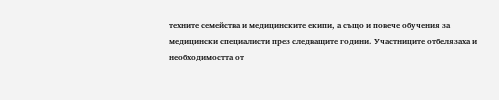техните семейства и медицинските екипи, а също и повече обучения за медицински специалисти през следващите години. Участниците отбелязаха и необходимостта от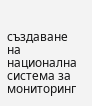създаване на национална система за мониторинг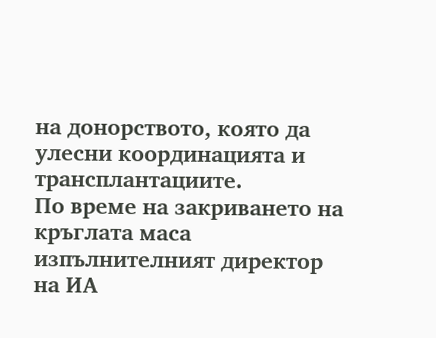на донорството, която да улесни координацията и трансплантациите.
По време на закриването на кръглата маса изпълнителният директор на ИА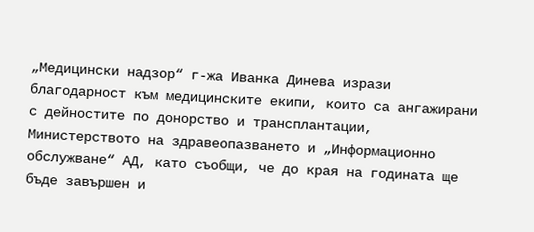„Медицински надзор“ г-жа Иванка Динева изрази благодарност към медицинските екипи, които са ангажирани с дейностите по донорство и трансплантации, Министерството на здравеопазването и „Информационно обслужване“ АД, като съобщи, че до края на годината ще бъде завършен и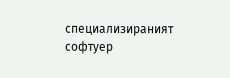специализираният софтуер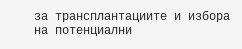за трансплантациите и избора на потенциални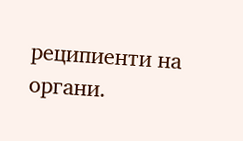реципиенти на органи.